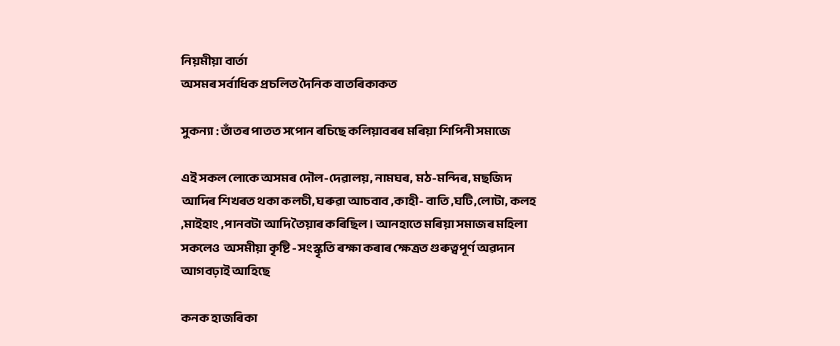নিয়মীয়া বাৰ্তা
অসমৰ সৰ্বাধিক প্ৰচলিত দৈনিক বাতৰিকাকত

সুকন্যা : তাঁতৰ পাতত সপোন ৰচিছে কলিয়াবৰৰ মৰিয়া শিপিনী সমাজে

এই সকল লোকে অসমৰ দৌল-দেৱালয়, নামঘৰ, মঠ-মন্দিৰ, মছজিদ আদিৰ শিখৰত থকা কলচী, ঘৰুৱা আচবাব ,কাহী- বাতি ,ঘটি,লোটা, কলহ ,মাইহাং ,পানবটা আদি তৈয়াৰ কৰিছিল। আনহাতে মৰিয়া সমাজৰ মহিলা সকলেও  অসমীয়া কৃষ্টি - সংস্কৃতি ৰক্ষা কৰাৰ ক্ষেত্ৰত গুৰুত্বপূৰ্ণ অৱদান আগবঢ়াই আহিছে

কনক হাজৰিকা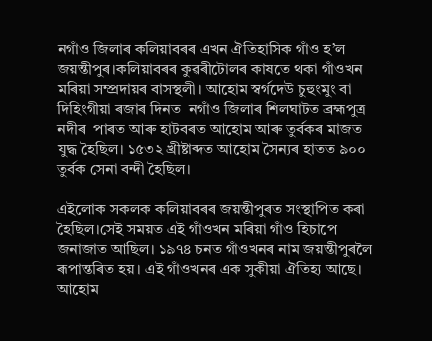নগাঁও জিলাৰ কলিয়াবৰৰ এখন ঐতিহাসিক গাঁও হ’ল জয়ন্তীপুৰ।কলিয়াবৰৰ কুৱৰীটোলৰ কাষতে থকা গাঁওখন মৰিয়া সম্প্ৰদায়ৰ বাসস্থলী। আহোম স্বৰ্গদেউ চুহুংমুং বা দিহিংগীয়া ৰজাৰ দিনত  নগাঁও জিলাৰ শিলঘাটত ব্ৰহ্মপুত্ৰ নদীৰ  পাৰত আৰু হাটবৰত আহোম আৰু তুৰ্বকৰ মাজত যুদ্ধ হৈছিল। ১৫৩২ খ্ৰীষ্টাব্দত আহোম সৈন্যৰ হাতত ৯০০ তুৰ্বক সেনা বন্দী হৈছিল।

এইলোক সকলক কলিয়াবৰৰ জয়ন্তীপুৰত সংস্থাপিত কৰা হৈছিল।সেই সময়ত এই গাঁওখন মৰিয়া গাঁও হিচাপে জনাজাত আছিল। ১৯৭৪ চনত গাঁওখনৰ নাম জয়ন্তীপুৰলৈ ৰূপান্তৰিত হয়। এই গাঁওখনৰ এক সুকীয়া ঐতিহ্য আছে। আহোম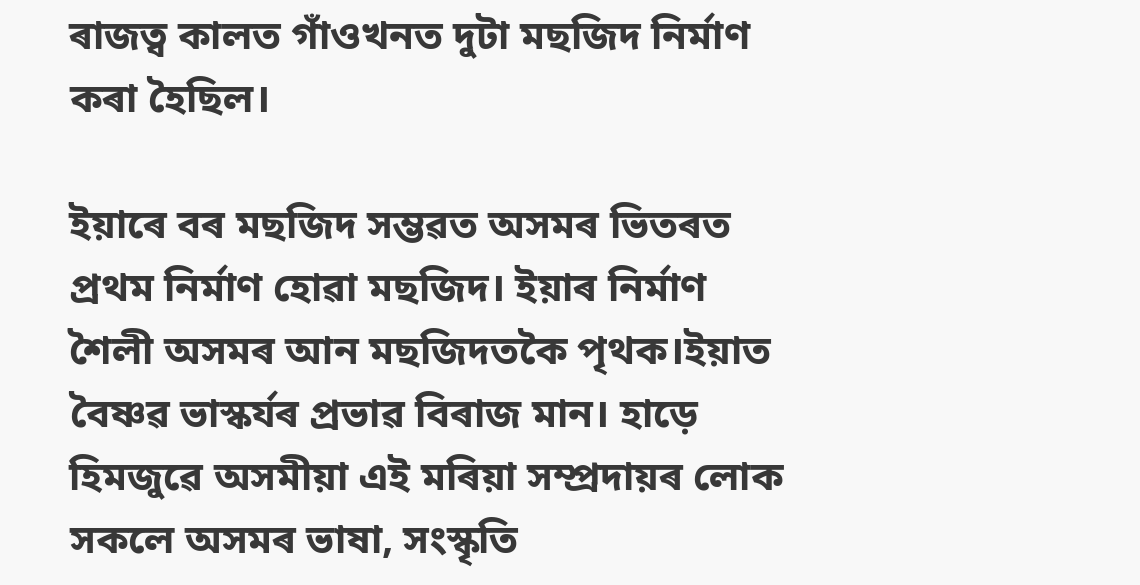ৰাজত্ব কালত গাঁওখনত দুটা মছজিদ নিৰ্মাণ কৰা হৈছিল।

ইয়াৰে বৰ মছজিদ সম্ভৱত অসমৰ ভিতৰত প্ৰথম নিৰ্মাণ হোৱা মছজিদ। ইয়াৰ নিৰ্মাণ শৈলী অসমৰ আন মছজিদতকৈ পৃথক।ইয়াত বৈষ্ণৱ ভাস্কৰ্যৰ প্ৰভাৱ বিৰাজ মান। হাড়ে হিমজুৱে অসমীয়া এই মৰিয়া সম্প্ৰদায়ৰ লোক সকলে অসমৰ ভাষা, সংস্কৃতি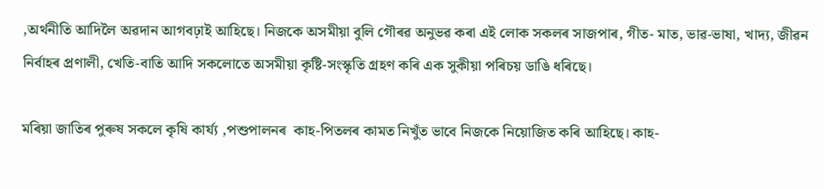,অৰ্থনীতি আদিলৈ অৱদান আগবঢ়াই আহিছে। নিজকে অসমীয়া বুলি গৌৰৱ অনুভৱ কৰা এই লোক সকলৰ সাজপাৰ, গীত- মাত, ভাৱ-ভাষা, খাদ্য, জীৱন নিৰ্বাহৰ প্ৰণালী, খেতি-বাতি আদি সকলোতে অসমীয়া কৃষ্টি-সংস্কৃতি গ্ৰহণ কৰি এক সুকীয়া পৰিচয় ডাঙি ধৰিছে।

মৰিয়া জাতিৰ পুৰুষ সকলে কৃষি কাৰ্য্য ,পশুপালনৰ  কাহ-পিতলৰ কামত নিখুঁত ভাবে নিজকে নিয়োজিত কৰি আহিছে। কাহ-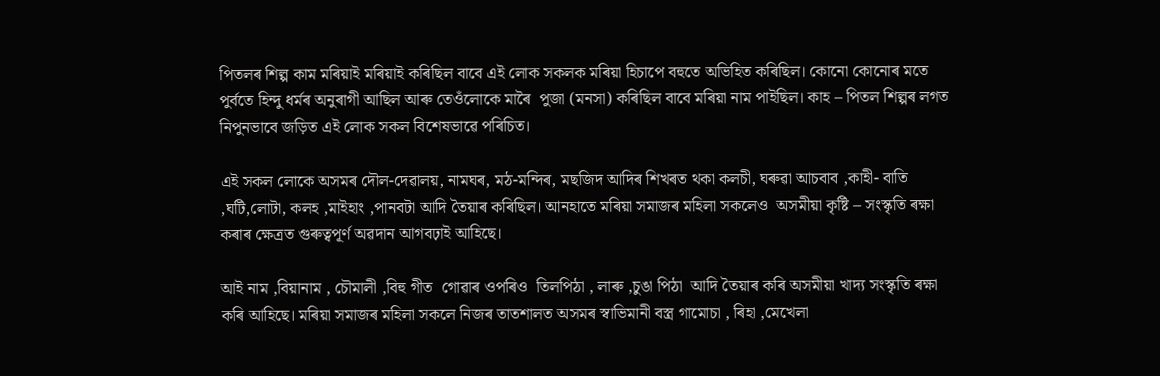পিতলৰ শিল্প কাম মৰিয়াই মৰিয়াই কৰিছিল বাবে এই লোক সকলক মৰিয়া হিচাপে বহুতে অভিহিত কৰিছিল। কোনো কোনোৰ মতে পুৰ্বতে হিন্দু ধৰ্মৰ অনুৰাগী আছিল আৰু তেওঁলোকে মাৰৈ  পুজা (মনসা) কৰিছিল বাবে মৰিয়া নাম পাইছিল। কাহ – পিতল শিল্পৰ লগত নিপুনভাবে জড়িত এই লোক সকল বিশেষভাৱে পৰিচিত।

এই সকল লোকে অসমৰ দৌল-দেৱালয়, নামঘৰ, মঠ-মন্দিৰ, মছজিদ আদিৰ শিখৰত থকা কলচী, ঘৰুৱা আচবাব ,কাহী- বাতি ,ঘটি,লোটা, কলহ ,মাইহাং ,পানবটা আদি তৈয়াৰ কৰিছিল। আনহাতে মৰিয়া সমাজৰ মহিলা সকলেও  অসমীয়া কৃষ্টি – সংস্কৃতি ৰক্ষা কৰাৰ ক্ষেত্ৰত গুৰুত্বপূৰ্ণ অৱদান আগবঢ়াই আহিছে।

আই নাম ,বিয়ানাম , চৌমালী ,বিহু গীত  গোৱাৰ ওপৰিও  তিলপিঠা , লাৰু ,চুঙা পিঠা  আদি তৈয়াৰ কৰি অসমীয়া খাদ্য সংস্কৃতি ৰক্ষা কৰি আহিছে। মৰিয়া সমাজৰ মহিলা সকলে নিজৰ তাতশালত অসমৰ স্বাভিমানী বস্ত্ৰ গামোচা , ৰিহা ,মেখেলা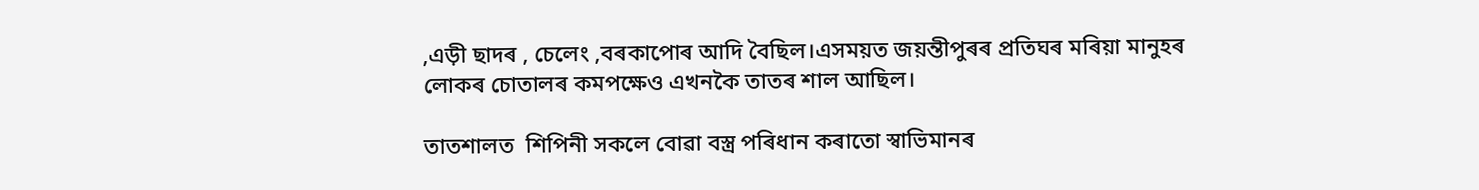,এড়ী ছাদৰ , চেলেং ,বৰকাপোৰ আদি বৈছিল।এসময়ত জয়ন্তীপুৰৰ প্ৰতিঘৰ মৰিয়া মানুহৰ লোকৰ চোতালৰ কমপক্ষেও এখনকৈ তাতৰ শাল আছিল।

তাতশালত  শিপিনী সকলে বোৱা বস্ত্ৰ পৰিধান কৰাতো স্বাভিমানৰ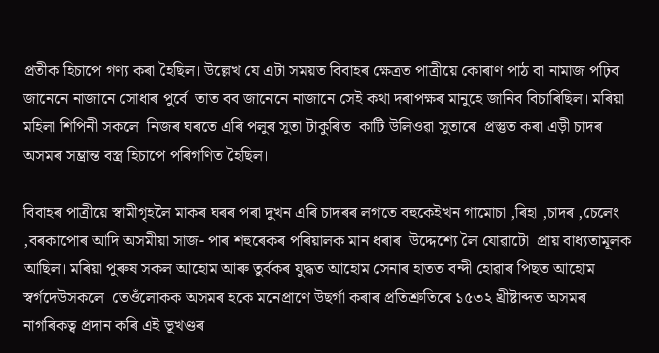প্ৰতীক হিচাপে গণ্য কৰা হৈছিল। উল্লেখ যে এটা সময়ত বিবাহৰ ক্ষেত্ৰত পাত্ৰীয়ে কোৰাণ পাঠ বা নামাজ পঢ়িব জানেনে নাজানে সোধাৰ পুৰ্বে  তাত বব জানেনে নাজানে সেই কথা দৰাপক্ষৰ মানুহে জানিব বিচাৰিছিল। মৰিয়া মহিলা শিপিনী সকলে  নিজৰ ঘৰতে এৰি পলুৰ সুতা টাকুৰিত  কাটি উলিওৱা সুতাৰে  প্ৰস্তুত কৰা এড়ী চাদৰ অসমৰ সম্ভ্ৰান্ত বস্ত্ৰ হিচাপে পৰিগণিত হৈছিল।

বিবাহৰ পাত্ৰীয়ে স্বামীগৃহলৈ মাকৰ ঘৰৰ পৰা দুখন এৰি চাদৰৰ লগতে বহুকেইখন গামোচা ,ৰিহা ,চাদৰ ,চেলেং ,বৰকাপোৰ আদি অসমীয়া সাজ- পাৰ শহুৰেকৰ পৰিয়ালক মান ধৰাৰ  উদ্দেশ্যে লৈ যোৱাটো  প্ৰায় বাধ্যতামূলক আছিল। মৰিয়া পুৰুষ সকল আহোম আৰু তুৰ্বকৰ যুদ্ধত আহোম সেনাৰ হাতত বন্দী হোৱাৰ পিছত আহোম স্বৰ্গদেউসকলে  তেওঁলোকক অসমৰ হকে মনেপ্ৰাণে উছৰ্গা কৰাৰ প্ৰতিশ্ৰুতিৰে ১৫৩২ খ্ৰীষ্টাব্দত অসমৰ নাগৰিকত্ব প্ৰদান কৰি এই ভূখণ্ডৰ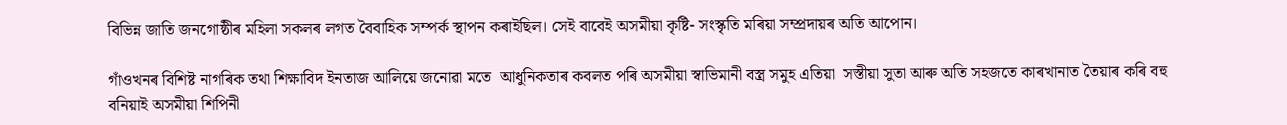বিভিন্ন জাতি জনগোষ্ঠীৰ মহিলা সকলৰ লগত বৈবাহিক সম্পৰ্ক স্থাপন কৰাইছিল। সেই বাবেই অসমীয়া কৃষ্টি- সংস্কৃতি মৰিয়া সম্প্ৰদায়ৰ অতি আপোন।

গাঁওখনৰ বিশিষ্ট নাগৰিক তথা শিক্ষাবিদ ইনতাজ আলিয়ে জনোৱা মতে  আধুনিকতাৰ কবলত পৰি অসমীয়া স্বাভিমানী বস্ত্ৰ সমুহ এতিয়া  সস্তীয়া সুতা আৰু অতি সহজতে কাৰখানাত তৈয়াৰ কৰি বহু বনিয়াই অসমীয়া শিপিনী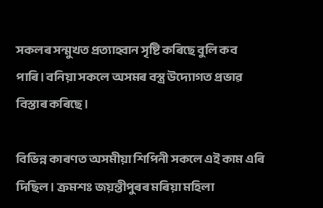সকলৰ সন্মুখত প্ৰত্যাহ্বান সৃষ্টি কৰিছে বুলি কব পাৰি। বনিয়া সকলে অসমৰ বস্ত্ৰ উদ্যোগত প্ৰভাৱ বিস্তাৰ কৰিছে।

বিভিন্ন কাৰণত অসমীয়া শিপিনী সকলে এই কাম এৰি দিছিল। ক্ৰমশঃ জয়ন্তীপুৰৰ মৰিয়া মহিলা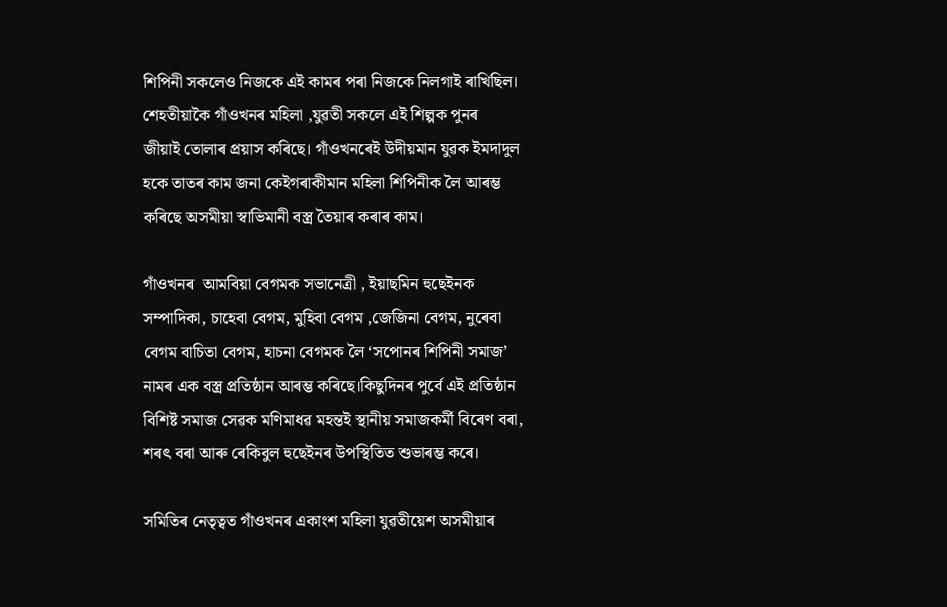শিপিনী সকলেও নিজকে এই কামৰ পৰা নিজকে নিলগাই ৰাখিছিল। শেহতীয়াকৈ গাঁওখনৰ মহিলা ,যুৱতী সকলে এই শিল্পক পুনৰ  জীয়াই তোলাৰ প্ৰয়াস কৰিছে। গাঁওখনৰেই উদীয়মান যুৱক ইমদাদুল হকে তাতৰ কাম জনা কেইগৰাকীমান মহিলা শিপিনীক লৈ আৰম্ভ কৰিছে অসমীয়া স্বাভিমানী বস্ত্ৰ তৈয়াৰ কৰাৰ কাম।

গাঁওখনৰ  আমবিয়া বেগমক সভানেত্ৰী , ইয়াছমিন হুছেইনক সম্পাদিকা, চাহেবা বেগম, মুহিবা বেগম ,জেজিনা বেগম, নুৰেবা বেগম বাচিতা বেগম, হাচনা বেগমক লৈ ‘সপোনৰ শিপিনী সমাজ’ নামৰ এক বস্ত্ৰ প্ৰতিষ্ঠান আৰম্ভ কৰিছে।কিছুদিনৰ পুৰ্বে এই প্ৰতিষ্ঠান বিশিষ্ট সমাজ সেৱক মণিমাধৱ মহন্তই স্থানীয় সমাজকৰ্মী বিৰেণ বৰা, শৰৎ বৰা আৰু ৰেকিবুল হুছেইনৰ উপস্থিতিত শুভাৰম্ভ কৰে।

সমিতিৰ নেতৃত্বত গাঁওখনৰ একাংশ মহিলা যুৱতীয়েশ অসমীয়াৰ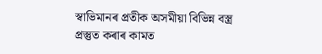স্বাভিমানৰ প্ৰতীক অসমীয়া বিভিন্ন বস্ত্ৰ প্ৰস্তুত কৰাৰ কামত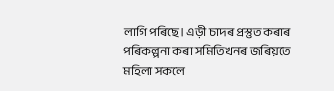লাগি পৰিছে। এড়ী চাদৰ প্ৰস্তুত কৰাৰ পৰিকল্পনা কৰা সমিতিখনৰ জৰিয়তে মহিলা সকলে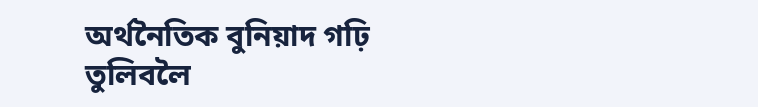অৰ্থনৈতিক বুনিয়াদ গঢ়ি তুলিবলৈ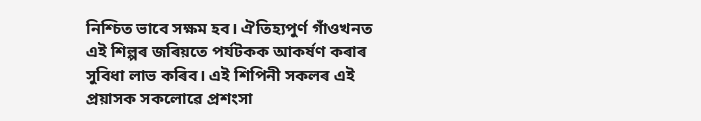নিশ্চিত ভাবে সক্ষম হব। ঐতিহ্যপুৰ্ণ গাঁওখনত এই শিল্পৰ জৰিয়তে পৰ্যটকক আকৰ্ষণ কৰাৰ সুবিধা লাভ কৰিব। এই শিপিনী সকলৰ এই প্ৰয়াসক সকলোৱে প্ৰশংসা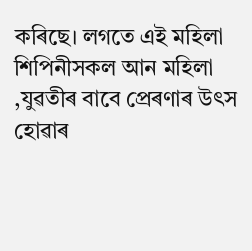কৰিছে। লগতে এই মহিলা শিপিনীসকল আন মহিলা ,যুৱতীৰ বাবে প্ৰেৰণাৰ উৎস হোৱাৰ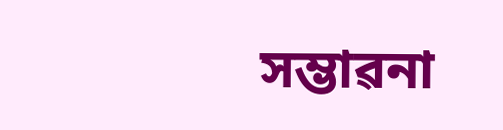সম্ভাৱনা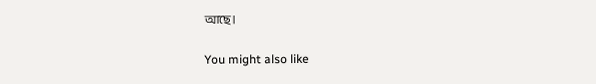আছে।

You might also like